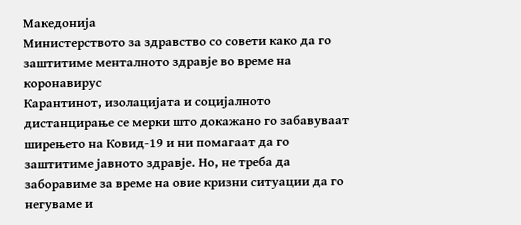Македонија
Министерството за здравство со совети како да го заштитиме менталното здравје во време на коронавирус
Карантинот, изолацијата и социјалното дистанцирање се мерки што докажано го забавуваат ширењето на Ковид-19 и ни помагаат да го заштитиме јавното здравје. Но, не треба да заборавиме за време на овие кризни ситуации да го негуваме и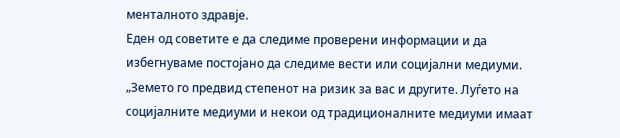менталното здравје.
Еден од советите е да следиме проверени информации и да избегнуваме постојано да следиме вести или социјални медиуми.
„Земето го предвид степенот на ризик за вас и другите. Луѓето на социјалните медиуми и некои од традиционалните медиуми имаат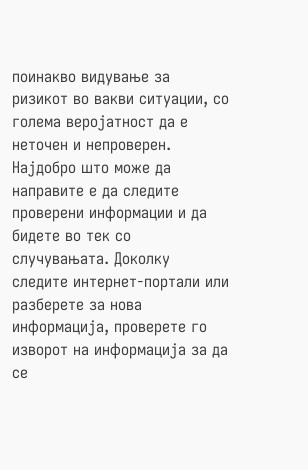поинакво видување за ризикот во вакви ситуации, со голема веројатност да е неточен и непроверен.
Најдобро што може да направите е да следите проверени информации и да бидете во тек со случувањата. Доколку следите интернет-портали или разберете за нова информација, проверете го изворот на информација за да се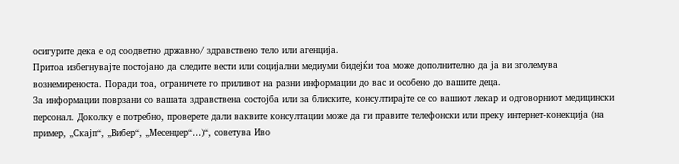осигурите дека е од соодветно државно/ здравствено тело или агенција.
Притоа избегнувајте постојано да следите вести или социјални медиуми бидејќи тоа може дополнително да ја ви зголемува вознемиреноста. Поради тоа, ограничете го приливот на разни информации до вас и особено до вашите деца.
За информации поврзани со вашата здравствена состојба или за блиските, консултирајте се со вашиот лекар и одговорниот медицински персонал. Доколку е потребно, проверете дали ваквите консултации може да ги правите телефонски или преку интернет-конекција (на пример, „Скајп“, „Вибер“, „Месенџер“…)“, советува Иво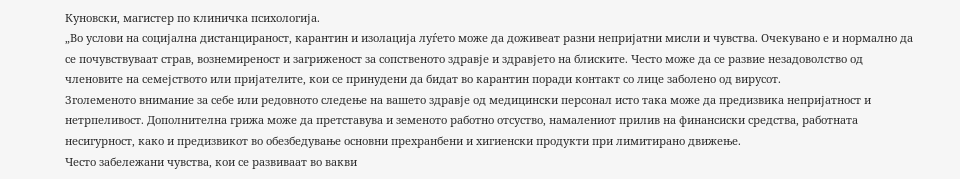Куновски, магистер по клиничка психологија.
„Во услови на социјална дистанцираност, карантин и изолација луѓето може да доживеат разни непријатни мисли и чувства. Очекувано е и нормално да се почувствуваат страв, вознемиреност и загриженост за сопственото здравје и здравјето на блиските. Често може да се развие незадоволство од членовите на семејството или пријателите, кои се принудени да бидат во карантин поради контакт со лице заболено од вирусот.
Зголеменото внимание за себе или редовното следење на вашето здравје од медицински персонал исто така може да предизвика непријатност и нетрпеливост. Дополнителна грижа може да претставува и земеното работно отсуство, намалениот прилив на финансиски средства, работната несигурност, како и предизвикот во обезбедување основни прехранбени и хигиенски продукти при лимитирано движење.
Често забележани чувства, кои се развиваат во вакви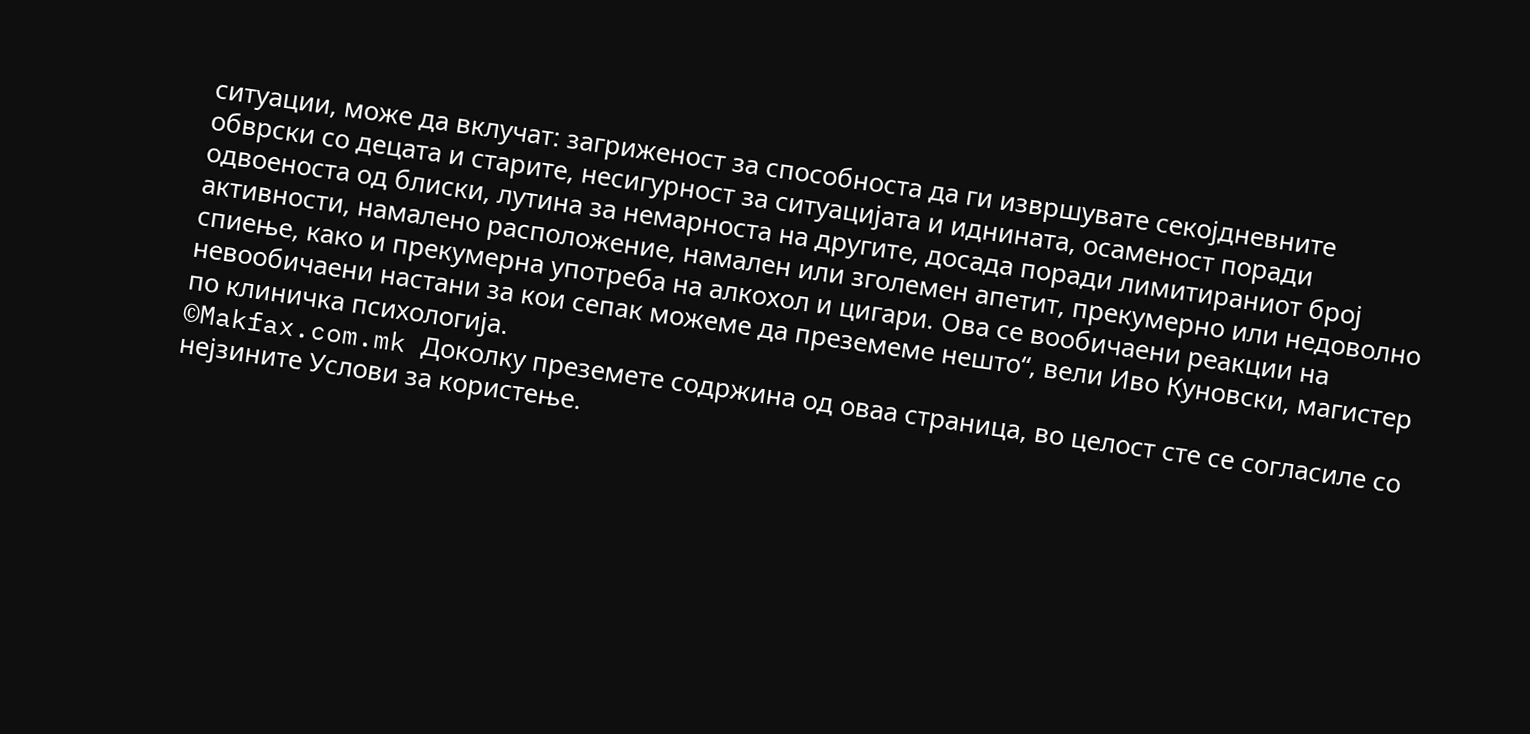ситуации, може да вклучат: загриженост за способноста да ги извршувате секојдневните обврски со децата и старите, несигурност за ситуацијата и иднината, осаменост поради одвоеноста од блиски, лутина за немарноста на другите, досада поради лимитираниот број активности, намалено расположение, намален или зголемен апетит, прекумерно или недоволно спиење, како и прекумерна употреба на алкохол и цигари. Ова се вообичаени реакции на невообичаени настани за кои сепак можеме да преземеме нешто“, вели Иво Куновски, магистер по клиничка психологија.
©Makfax.com.mk Доколку преземете содржина од оваа страница, во целост сте се согласиле со нејзините Услови за користење.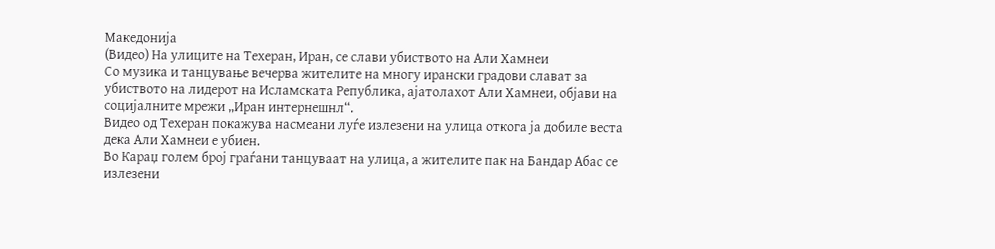Македонија
(Видео) На улиците на Техеран, Иран, се слави убиството на Али Хамнеи
Со музика и танцување вечерва жителите на многу ирански градови слават за убиството на лидерот на Исламската Република, ајатолахот Али Хамнеи, објави на социјалните мрежи „Иран интернешнл“.
Видео од Техеран покажува насмеани луѓе излезени на улица откога ја добиле веста дека Али Хамнеи е убиен.
Во Караџ голем број граѓани танцуваат на улица, а жителите пак на Бандар Абас се излезени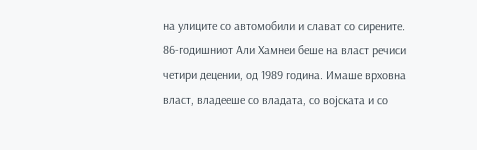на улиците со автомобили и слават со сирените.
86-годишниот Али Хамнеи беше на власт речиси четири децении, од 1989 година. Имаше врховна власт, владееше со владата, со војската и со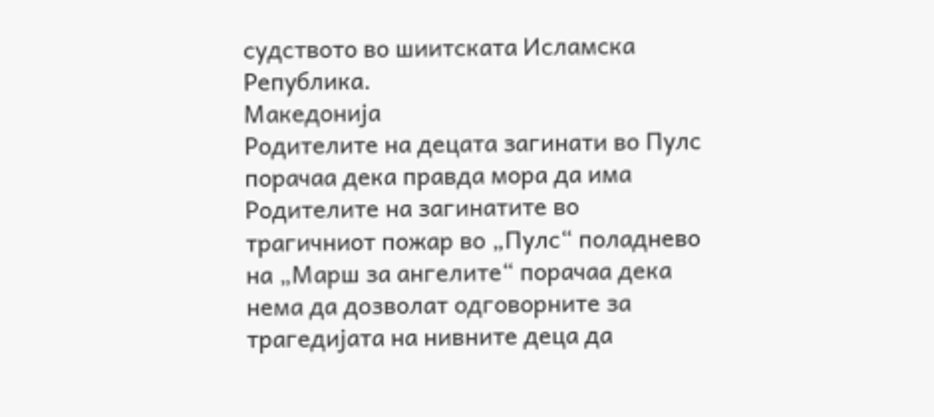судството во шиитската Исламска Република.
Македонија
Родителите на децата загинати во Пулс порачаа дека правда мора да има
Родителите на загинатите во трагичниот пожар во „Пулс“ поладнево на „Марш за ангелите“ порачаа дека нема да дозволат одговорните за трагедијата на нивните деца да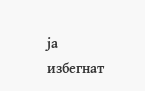ја избегнат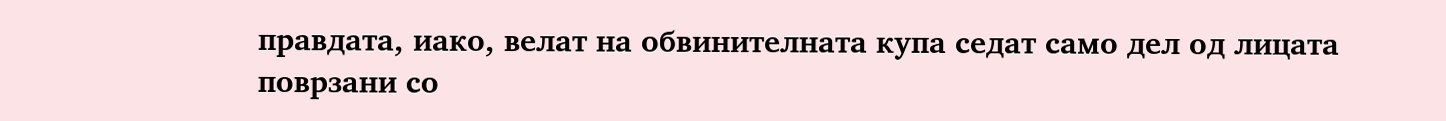правдата, иако, велат на обвинителната купа седат само дел од лицата поврзани со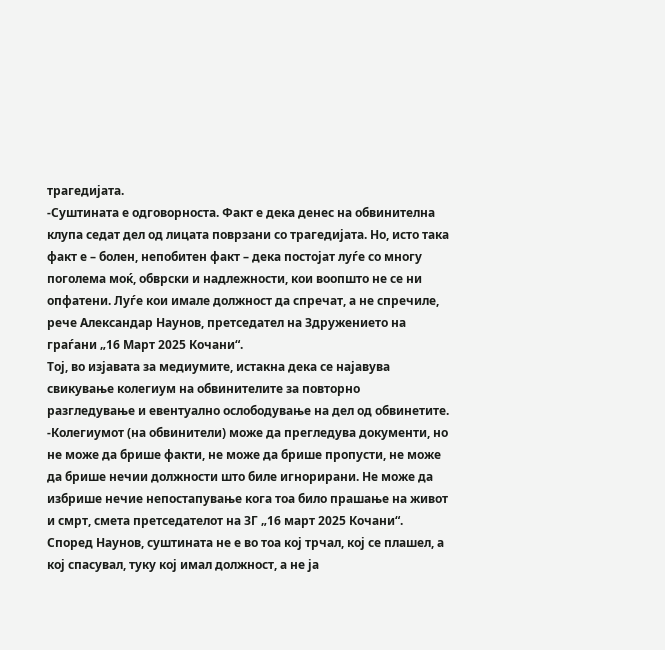трагедијата.
-Суштината е одговорноста. Факт е дека денес на обвинителна клупа седат дел од лицата поврзани со трагедијата. Но, исто така факт е – болен, непобитен факт – дека постојат луѓе со многу поголема моќ, обврски и надлежности, кои воопшто не се ни опфатени. Луѓе кои имале должност да спречат, а не спречиле, рече Александар Наунов, претседател на Здружението на граѓани „16 Март 2025 Кочани“.
Тој, во изјавата за медиумите, истакна дека се најавува свикување колегиум на обвинителите за повторно разгледување и евентуално ослободување на дел од обвинетите.
-Колегиумот (на обвинители) може да прегледува документи, но не може да брише факти, не може да брише пропусти, не може да брише нечии должности што биле игнорирани. Не може да избрише нечие непостапување кога тоа било прашање на живот и смрт, смета претседателот на ЗГ „16 март 2025 Кочани“.
Според Наунов, суштината не е во тоа кој трчал, кој се плашел, а кој спасувал, туку кој имал должност, а не ја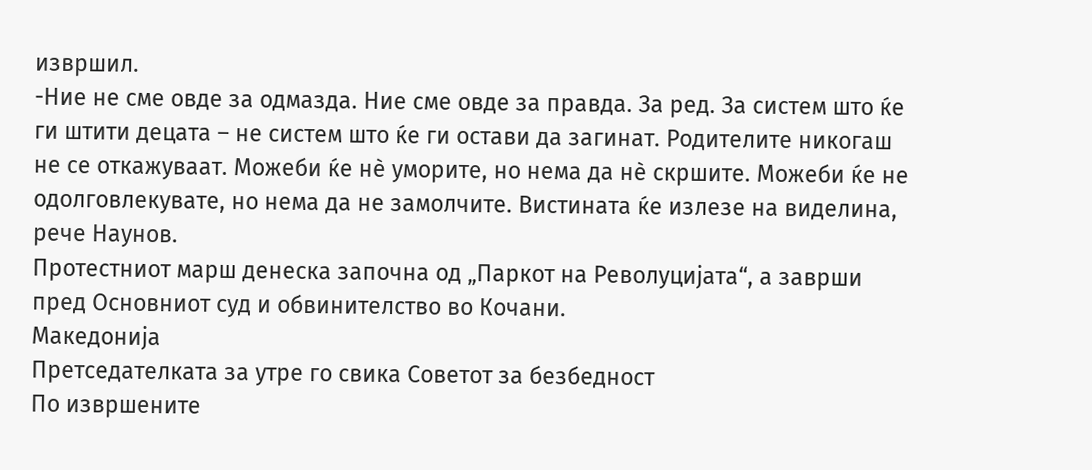извршил.
-Ние не сме овде за одмазда. Ние сме овде за правда. За ред. За систем што ќе ги штити децата – не систем што ќе ги остави да загинат. Родителите никогаш не се откажуваат. Можеби ќе нè уморите, но нема да нè скршите. Можеби ќе не одолговлекувате, но нема да не замолчите. Вистината ќе излезе на виделина, рече Наунов.
Протестниот марш денеска започна од „Паркот на Револуцијата“, а заврши пред Основниот суд и обвинителство во Кочани.
Македонија
Претседателката за утре го свика Советот за безбедност
По извршените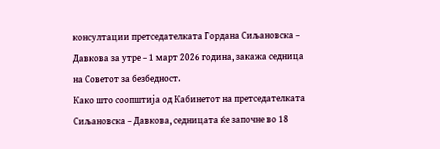консултации претседателката Гордана Сиљановска – Давкова за утре – 1 март 2026 година, закажа седница на Советот за безбедност.
Како што соопштија од Кабинетот на претседателката Сиљановска – Давкова, седницата ќе започне во 18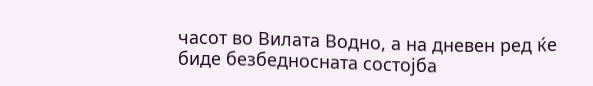часот во Вилата Водно, а на дневен ред ќе биде безбедносната состојба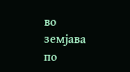во земјава по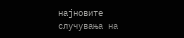најновите случувања на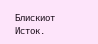Блискиот Исток.